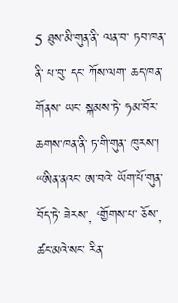5 ཐུས་མི་གུན་ནི་ ལན་བ་ ཏབ་ཁན་ནི་ པ་བུ་ དང་ ཀོས་ལག་ ཆད་ཁན་ གོནས་ ཡང་ སྐམས་ཏེ་ ཧམ་བོར་ ཆགས་ཁན་ནི་ ཏ་གི་གུན་ ཁུརས་།
“ཨིན་ནའང་ ཨ་བའེ་ ཡོག་པོ་གུན་ བོད་ཏེ་ ཟེརས་, ‘གྱོགས་པ་ ཅོས་, ཚང་མའེ་སང་ རིན་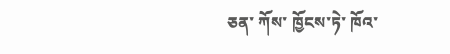ཅན་ ཀོས་ ཁྱོངས་ཏེ་ ཁོའ་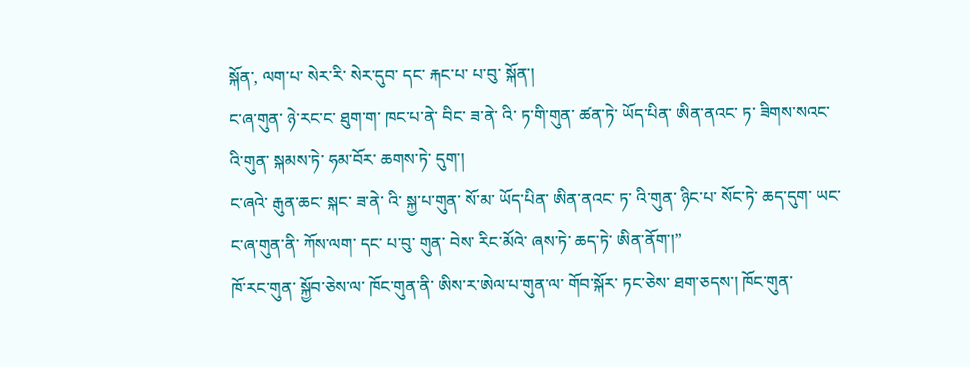སྐོན་, ལག་པ་ སེར་རི་ སེར་དུབ་ དང་ རྐང་པ་ པ་བུ་ སྐོན་།
ང་ཞ་གུན་ ཉེ་རང་ང་ ཐུག་ག་ ཁང་པ་ནེ་ བིང་ ཟ་ནེ་ འི་ ཏ་གི་གུན་ ཚན་ཏེ་ ཡོད་པིན་ ཨིན་ནའང་ ཏ་ ཟིགས་སའང་ འི་གུན་ སྐམས་ཏེ་ ཧམ་བོར་ ཆགས་ཏེ་ དུག་།
ང་ཞའེ་ རྒུན་ཆང་ སྐང་ ཟ་ནེ་ འི་ སྐྱ་པ་གུན་ སོ་མ་ ཡོད་པིན་ ཨིན་ནའང་ ཏ་ འི་གུན་ ཉིང་པ་ སོང་ཏེ་ ཆད་དུག་ ཡང་ ང་ཞ་གུན་ནི་ ཀོས་ལག་ དང་ པ་བུ་ གུན་ བེས་ རིང་མོའེ་ ཞས་ཏེ་ ཆད་ཏེ་ ཨིན་ནོག་།”
ཁོ་རང་གུན་ སྐྱོབ་ཅེས་ལ་ ཁོང་གུན་ནི་ ཨིས་ར་ཨེལ་པ་གུན་ལ་ གོབ་སྐོར་ ཏང་ཅེས་ ཐག་ཅདས་། ཁོང་གུན་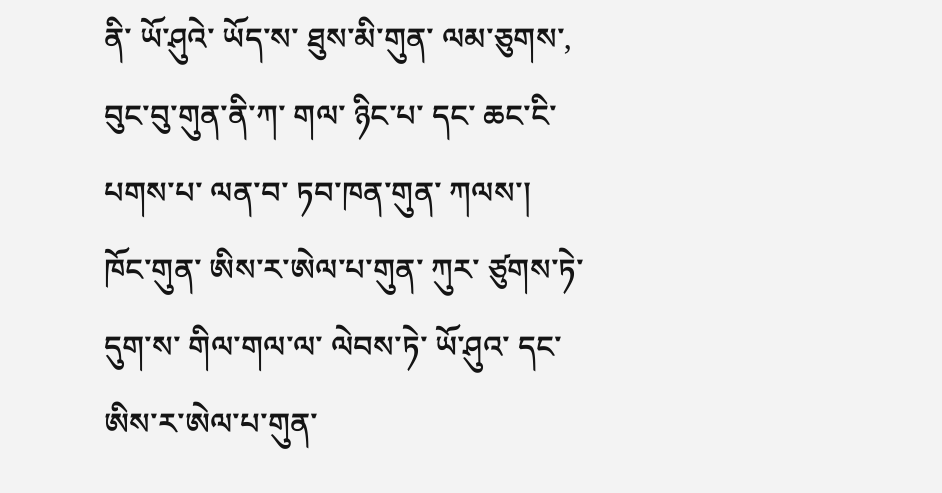ནི་ ཡོ་ཤུའེ་ ཡོད་ས་ ཐུས་མི་གུན་ ལམ་ཅུགས་, བུང་བུ་གུན་ནི་ཀ་ གལ་ ཉིང་པ་ དང་ ཆང་ངི་ པགས་པ་ ལན་བ་ ཏབ་ཁན་གུན་ ཀལས་།
ཁོང་གུན་ ཨིས་ར་ཨེལ་པ་གུན་ ཀུར་ ཙུགས་ཏེ་ དུག་ས་ གིལ་གལ་ལ་ ལེབས་ཏེ་ ཡོ་ཤུའ་ དང་ ཨིས་ར་ཨེལ་པ་གུན་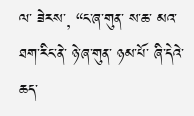ལ་ ཟེརས་, “ང་ཞ་གུན་ ས་ཆ་ མའ་ ཐག་རིང་ནེ་ ཉེ་ཞ་གུན་ ཉམ་པོ་ ཞི་དེའེ་ ཆད་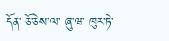དོན་ ཅོ་ཅེས་ལ་ ཞུ་ཝ་ ཁུར་ཏེ་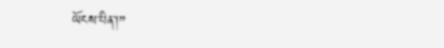ཡོངས་པིན་།”